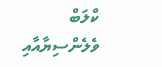ކްލަބް ވެލެންސިޔާއާއި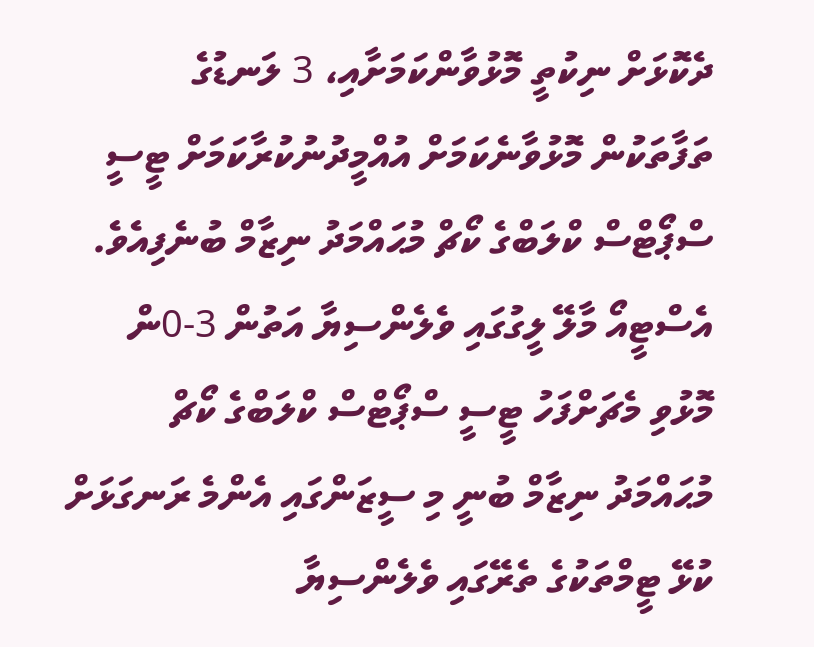ދެކޮޅަށް ނިކުތީ މޮޅުވާންކަމަށާއި، 3 ލަނޑުގެ ތަފާތަކުން މޮޅުވާނެކަމަށް އުއްމީދުނުކުރާކަމަށް ޓީސީ ސްޕޯޓްސް ކްލަބްގެ ކޯޗް މުޙައްމަދު ނިޒާމް ބުނެފިއެވެ.
އެސްޓީއޯ މާލޭ ލީގުގައި ވެލެންސިޔާ އަތުން 3-0ން މޮޅުވި މެޗަށްފަހު ޓީސީ ސްޕޯޓްސް ކްލަބްގެ ކޯޗް މުޙައްމަދު ނިޒާމް ބުނީ މި ސީޒަންގައި އެންމެ ރަނގަޅަށް ކުޅޭ ޓީމްތަކުގެ ތެރޭގައި ވެލެންސިޔާ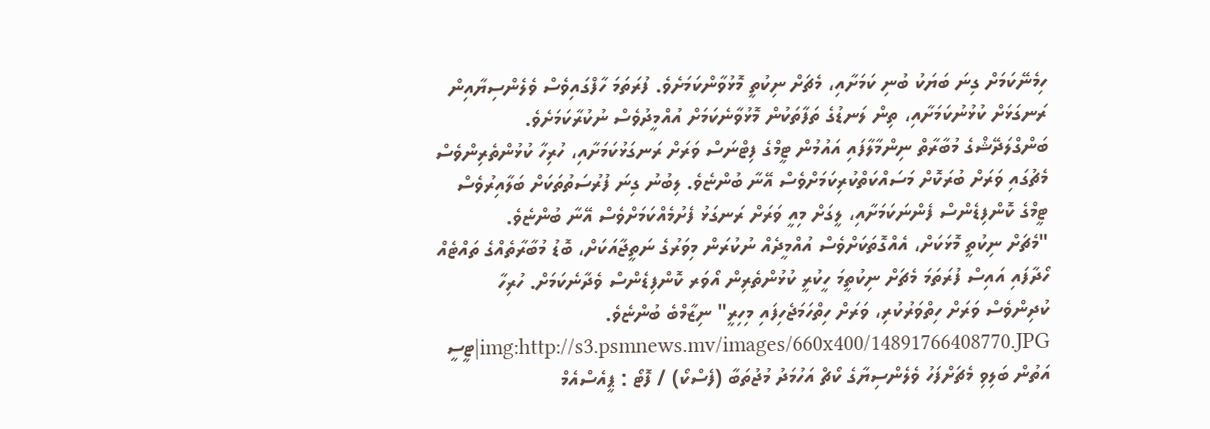ހިމެނޭކަމަށް ގިނަ ބަޔަކު ބުނި ކަމަށާއި، މެޗަށް ނިކުތީ މޮޅުވާންކަމަށެވެ. ފުރަތަމަ ހާފްގައިވެސް ވެލެންސިޔާއިން ރަނގަޅަށް ކުޅުނުކަމަށާއި، ތިން ލަނޑުގެ ތަފާތަކުން މޮޅުވާނެކަމަށް އުއްމީދުވެސް ނުކުރާކަމަށެވެ.
ބަންގްލަދޭޝްގެ މުބާރާތް ނިންމާލާފައި އައުމުން ޓީމްގެ ފިޓްނަސް ވަރަށް ރަނގަޅުކަމަށާއި، ހުރިހާ ކުޅުންތެރިންވެސް މެޗުގައި ވަރަށް ބުރަކޮށް މަސައްކަތްކުރިކަމަށްވެސް އޭނާ ބުންޏެވެ. ލިބުނު ގިނަ ފުރުސަތުތަކަށް ބަލާއިރުވެސް ޓީމްގެ ކޮންފިޑެންސް ފެންނަކަމަށާއި، ލީގަށް މިއީ ވަރަށް ރަނގަޅު ފެށުމެއްކަމަށްވެސް އޭނާ ބުންޏެވެ.
"މެޗަށް ނިކުތީ މޮޅަކަށް، އެއްގޮތަކަށްވެސް އުއްމީދެއް ނުކުރަން މިވަރުގެ ނަތީޖާއަކަށް، ބޮޑު މުބާރާތެއްގެ ތައްޓެއް ހޯދާފައި އައިސް ފުރަތަމަ މެޗަށް ނިކުތީމަ ހީކުރީ ކުޅުންތެރިން އޯވަރ ކޮންފިޑެންސް ވެދާނެކަމަށް. ހުރިހާ ކުދިންވެސް ވަރަށް ހިތްވަރުކުރި، ވަރަށް ހިތްހަމަޖެހިފައި މިހިރީ" ނިޒާމްބެ ބުންޏެވެ.
img:http://s3.psmnews.mv/images/660x400/14891766408770.JPG|ޓީސީ އަތުން ބަލިވި މެޗަށްފަހު ވެލެންސިޔާގެ ކޯޗް އަހުމަދު މުޖުތަބާ (ފެސްކޯ) / ފޮޓޯ : ޕީއެސްއެމް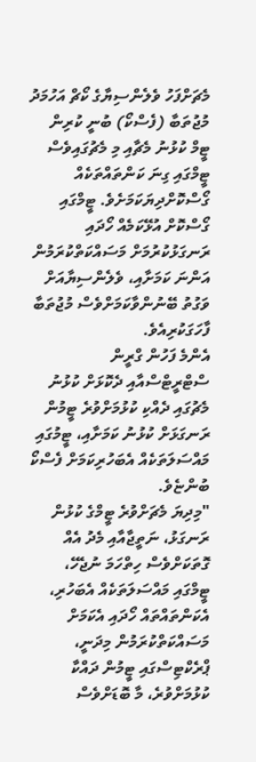މެޗަށްފަހު ވެލެންސިޔާގެ ކޯޗް އަހުމަދު މުޖުތަބާ (ފެސްކޯ) ބުނީ ކުރިން ޓީމް ކުޅުނު މެޗާއި މި މެޗުގައިވެސް ޓީމްގައި ގިނަ ކަންތައްތަކެއް ގޯސްކޮށްދިޔަކަމަށެވެ. ޓީމްގައި ގޯސްކޮށް އުޅޭކަމެއް ހޯދައި ރަނގަޅުކުރުމަށް މަސައްކަތްކުރަމުން އަންނަ ކަމަށާއި، ވެލެންސިޔާއަށް ވަގުތު ބޭނުންވާކަމަށްވެސް މުޖުތަބާ ފާހަގަކުރިއެވެ.
އެންމެ ފަހުން ގްރީން ސްޓްރީޓްސްއާއި ދެކޮޅަށް ކުޅުނު މެޗުގައި ދެއްކި ކުޅުމަށްވުރެ ޓީމުން ރަނގަޅަށް ކުޅުނު ކަމަށާއި، ޓީމުގައި މައްސަލަތަކެއް އެބަހުރިކަމަށް ފެސްކޯ ބުންޏެވެ.
"މިދިޔަ މެޗަށްވުރެ ޓީމްގެ ކުޅުން ރަނގަޅު، ނަތީޖާއާއި މެދު އެއް ގޮތަކަށްވެސް ހިތްހަމަ ނުޖެހޭ، ޓީމްގައި މައްސަލަތަކެއް އެބަހުރި، އެކަންތައްތައް ހޯދައި އެކަމަށް މަސައްކަތްކުރަމުން މިދަނީ، ޕްރެކްޓިސްގައި ޓީމުން ދައްކާ ކުޅުމަށްވުރެ، މާ ބޮޑަށްވެސް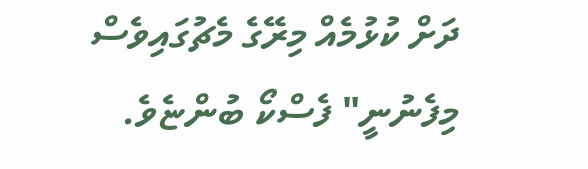ދަށް ކުޅުމެއް މިރޭގެ މެޗުގައިވެސް މިފެނުނީ" ފެސްކޯ ބުންޏެވެ.